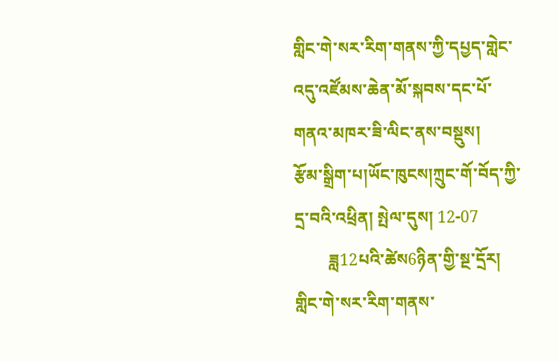གླིང་གེ་སར་རིག་གནས་ཀྱི་དཔྱད་གླེང་འདུ་འཛོམས་ཆེན་མོ་སྐབས་དང་པོ་གནའ་མཁར་ཟི་ལིང་ནས་བསྡུས།
རྩོམ་སྒྲིག་པ།ཡོང་ཁུངས།ཀྲུང་གོ་བོད་ཀྱི་དྲ་བའི་འཕྲིན། སྤེལ་དུས། 12-07
        ཟླ12པའི་ཚེས6ཉིན་གྱི་སྔ་དྲོར། གླིང་གེ་སར་རིག་གནས་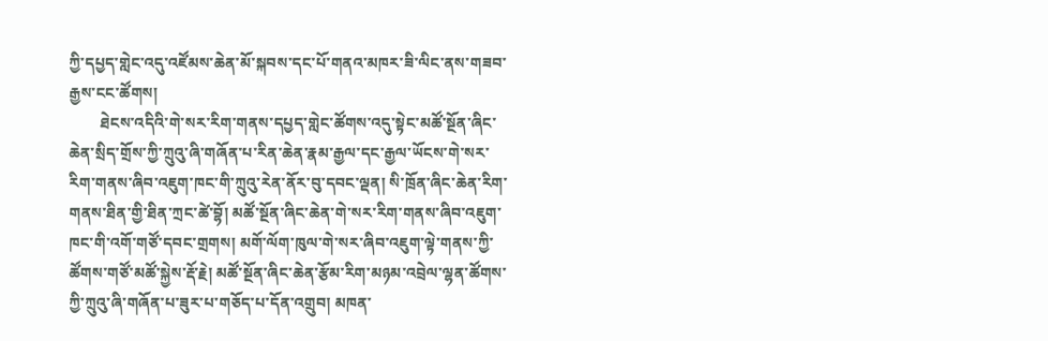ཀྱི་དཔྱད་གླེང་འདུ་འཛོམས་ཆེན་མོ་སྐབས་དང་པོ་གནའ་མཁར་ཟི་ལིང་ནས་གཟབ་རྒྱས་ངང་ཚོགས།
        ཐེངས་འདིའི་གེ་སར་རིག་གནས་དཔྱད་གླེང་ཚོགས་འདུ་སྟེང་མཚོ་སྔོན་ཞིང་ཆེན་སྲིད་གྲོས་ཀྱི་ཀྲུའུ་ཞི་གཞོན་པ་རིན་ཆེན་རྣམ་རྒྱལ་དང་རྒྱལ་ཡོངས་གེ་སར་རིག་གནས་ཞིབ་འཇུག་ཁང་གི་ཀྲུའུ་རེན་ནོར་བུ་དབང་ལྡན། སི་ཁྲོན་ཞིང་ཆེན་རིག་གནས་ཐིན་གྱི་ཐིན་ཀྲང་ཚེ་བྷོ། མཚོ་སྔོན་ཞིང་ཆེན་གེ་སར་རིག་གནས་ཞིབ་འཇུག་ཁང་གི་འགོ་གཙོ་དབང་གྲགས། མགོ་ལོག་ཁུལ་གེ་སར་ཞིབ་འཇུག་ལྟེ་གནས་ཀྱི་ཚོགས་གཙོ་མཚོ་སྐྱེས་རྡོ་རྗེ། མཚོ་སྔོན་ཞིང་ཆེན་རྩོམ་རིག་མཉམ་འབྲེལ་ལྷན་ཚོགས་ཀྱི་ཀྲུའུ་ཞི་གཞོན་པ་ཟུར་པ་གཅོད་པ་དོན་འགྲུབ། མཁན་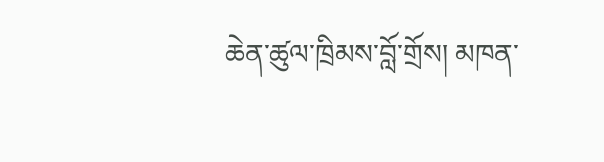ཆེན་ཚུལ་ཁྲིམས་བློ་གྲོས། མཁན་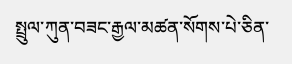སྤྲུལ་ཀུན་བཟང་རྒྱལ་མཚན་སོགས་པེ་ཅིན་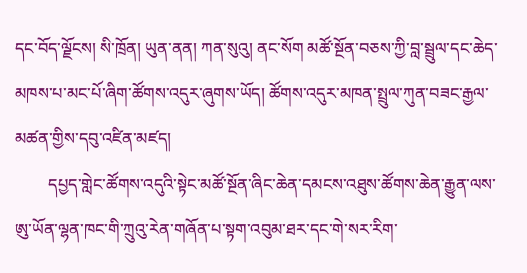དང་བོད་ལྗོངས། སི་ཁྲོན། ཡུན་ནན། ཀན་སུའུ། ནང་སོག མཚོ་སྔོན་བཅས་ཀྱི་བླ་སྦྲུལ་དང་ཆེད་མཁས་པ་མང་པོ་ཞིག་ཚོགས་འདུར་ཞུགས་ཡོད། ཚོགས་འདུར་མཁན་སྤྲུལ་ཀུན་བཟང་རྒྱལ་མཚན་གྱིས་དབུ་འཛིན་མཛད།
        དཔྱད་གླེང་ཚོགས་འདུའི་སྟེང་མཚོ་སྔོན་ཞིང་ཆེན་དམངས་འཐུས་ཚོགས་ཆེན་རྒྱུན་ལས་ཨུ་ཡོན་ལྷན་ཁང་གི་ཀྲུའུ་རེན་གཞོན་པ་སྟག་འབུམ་ཐར་དང་གེ་སར་རིག་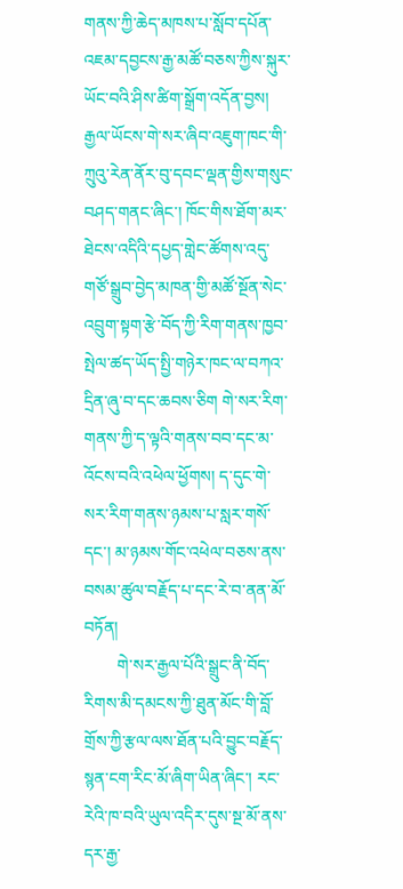གནས་ཀྱི་ཆེད་མཁས་པ་སློབ་དཔོན་འཇམ་དབྱངས་རྒྱ་མཚོ་བཅས་ཀྱིས་སྐུར་ཡོང་བའི་ཤིས་ཚིག་སྒྲོག་འདོན་བྱས། རྒྱལ་ཡོངས་གེ་སར་ཞིབ་འཇུག་ཁང་གི་ཀྲུའུ་རེན་ནོར་བུ་དབང་ལྡན་གྱིས་གསུང་བཤད་གནང་ཞིང་། ཁོང་གིས་ཐོག་མར་ཐེངས་འདིའི་དཔྱད་གླེང་ཚོགས་འདུ་གཙོ་སྒྲུབ་བྱེད་མཁན་གྱི་མཚོ་སྔོན་སེང་འབྲུག་སྟག་རྩེ་བོད་ཀྱི་རིག་གནས་ཁྱབ་སྤེལ་ཚད་ཡོད་སྤྱི་གཉེར་ཁང་ལ་བཀའ་དྲིན་ཞུ་བ་དང་ཆབས་ཅིག གེ་སར་རིག་གནས་ཀྱི་ད་ལྟའི་གནས་བབ་དང་མ་འོངས་བའི་འཕེལ་ཕྱོགས། ད་དུང་གེ་སར་རིག་གནས་ཉམས་པ་སླར་གསོ་དང་། མ་ཉམས་གོང་འཕེལ་བཅས་ནས་བསམ་ཚུལ་བརྗོད་པ་དང་རེ་བ་ནན་མོ་བཏོན།
        གེ་སར་རྒྱལ་པོའི་སྒྲུང་ནི་བོད་རིགས་མི་དམངས་ཀྱི་ཐུན་མོང་གི་བློ་གྲོས་ཀྱི་རྩལ་ལས་ཐོན་པའི་བྱུང་བརྗོད་སྙན་ངག་རིང་མོ་ཞིག་ཡིན་ཞིང་། རང་རེའི་ཁ་བའི་ཡུལ་འདིར་དུས་སྔ་མོ་ནས་དར་རྒྱ་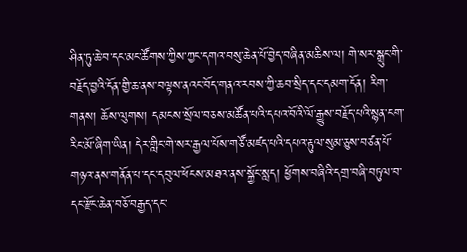ཤིན་ཏུ་ཆེ་བ་དང་མང་ཚོགས་ཀྱིས་ཀྱང་དགའ་བསུ་ཆེན་པོ་བྱེད་བཞིན་མཆིས་ལ། གེ་སར་སྒྲུང་གི་བརྗོད་བྱའི་དོན་གྱི་ཆ་ནས་བལྟས་ནའང་བོད་གནའ་རབས་ཀྱི་ཆབ་སྲིད་དང་དམག་དོན། རིག་གནས། ཆོས་ལུགས། དམངས་སྲོལ་བཅས་མཚོན་པའི་དཔའ་བོའི་ལོ་རྒྱུས་བརྗོད་པའི་སྙན་ངག་རིང་མོ་ཞིག་ཡིན། དེར་གླིང་གེ་སར་རྒྱལ་པོས་གཙོ་མཛད་པའི་དཔའ་རྟུལ་སུམ་ཅུས་བཙན་པོ་གཉའ་ནས་གནོན་པ་དང་དབུལ་ཕོངས་མཐའ་ནས་སྐྱོང་སླད། ཕྱོགས་བཞིའི་དགྲ་བཞི་བཏུལ་བ་དང་རྫོང་ཆེན་བཅོ་བརྒྱད་དང་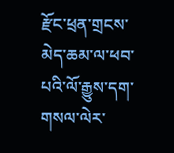རྫོང་ཕྲན་གྲངས་མེད་ཆམ་ལ་ཕབ་པའི་ལོ་རྒྱུས་དག་གསལ་ལེར་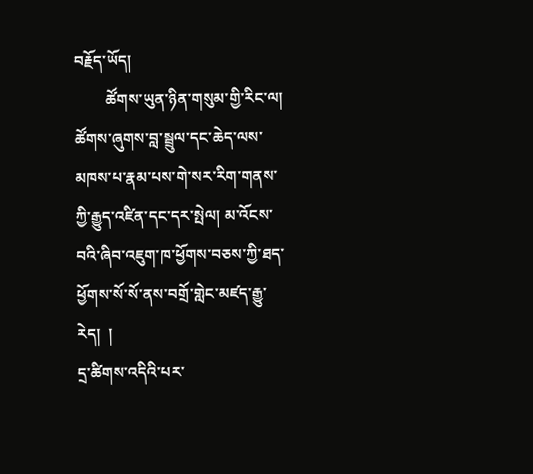བརྗོད་ཡོད།
        ཚོགས་ཡུན་ཉིན་གསུམ་གྱི་རིང་ལ། ཚོགས་ཞུགས་བླ་སྦྲུལ་དང་ཆེད་ལས་མཁས་པ་རྣམ་པས་གེ་སར་རིག་གནས་ཀྱི་རྒྱུད་འཛིན་དང་དར་སྤེལ། མ་འོངས་བའི་ཞིབ་འཇུག་ཁ་ཕྱོགས་བཅས་ཀྱི་ཐད་ཕྱོགས་སོ་སོ་ནས་བགྲོ་གླེང་མཛད་རྒྱུ་རེད།  །
དྲ་ཚིགས་འདིའི་པར་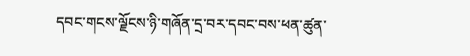དབང་གངས་ལྗོངས་ཉི་གཞོན་དྲ་བར་དབང་བས་ཕན་ཚུན་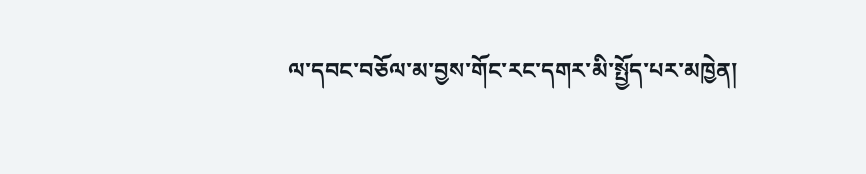ལ་དབང་བཅོལ་མ་བྱས་གོང་རང་དགར་མི་སྤྱོད་པར་མཁྱེན།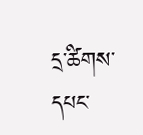དྲ་ཚིགས་དཔང་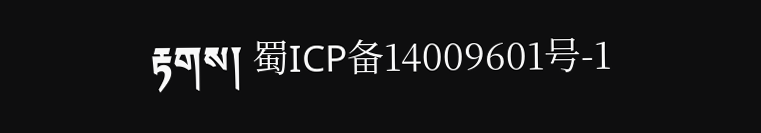རྟགས། 蜀ICP备14009601号-1